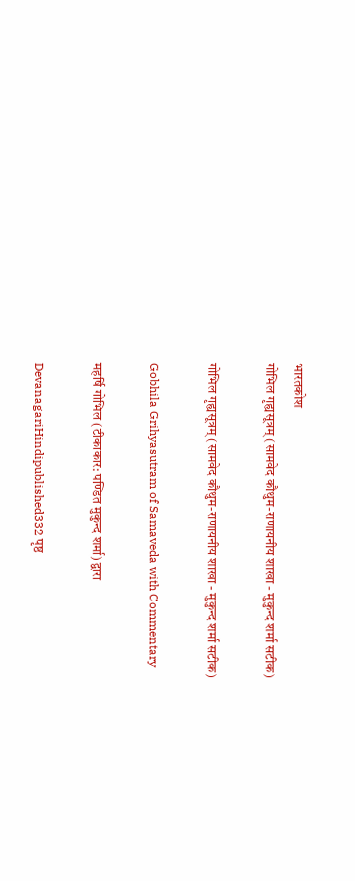भारतकोश
गोभिल गृह्यसूत्रम् (सामवेद कौथुम-राणायनीय शाखा - मुकुन्द शर्मा सटीक)

गोभिल गृह्यसूत्रम् (सामवेद कौथुम-राणायनीय शाखा - मुकुन्द शर्मा सटीक)

Gobhila Grihyasutram of Samaveda with Commentary

महर्षि गोभिल (टीकाकार: पण्डित मुकुन्द शर्मा) द्वारा

DevanagariHindipublished332 पृष्ठ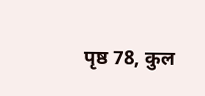पृष्ठ 78, कुल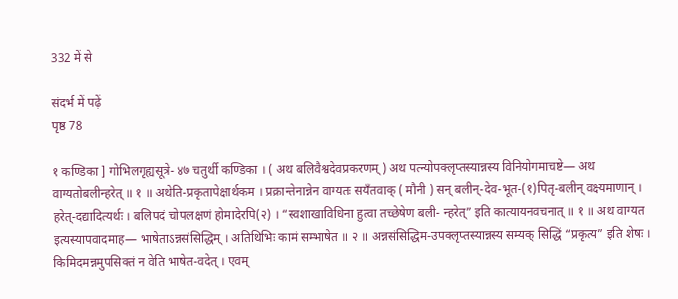332 में से

संदर्भ में पढ़ें
पृष्ठ 78

१ कण्डिका ] गोभिलगृह्यसूत्रे- ४७ चतुर्थी कण्डिका । ( अथ बलिवैश्वदेवप्रकरणम् ) अथ पत्न्योपक्लृप्तस्यान्नस्य विनियोगमाचष्टे— अथ वाग्यतोबलीन्हरेत् ॥ १ ॥ अथेति-प्रकृतापेक्षार्थकम । प्रक्रान्तेनान्नेन वाग्यतः सयँतवाक् ( मौनी ) सन् बलीन्-देव-भूत-(१)पितृ-बलीन् वक्ष्यमाणान् । हरेत्-दद्यादित्यर्थः । बलिपदं चोपलक्षणं होमादेरपि(२) । “स्वशाखाविधिना हुत्वा तच्छेषेण बली- न्हरेत्” इति कात्यायनवचनात् ॥ १ ॥ अथ वाग्यत इत्यस्यापवादमाह— भाषेताऽन्नसंसिद्धिम् । अतिथिभिः कामं सम्भाषेत ॥ २ ॥ अन्नसंसिद्धिम-उपक्लृप्तस्यान्नस्य सम्यक् सिद्धिं “प्रकृत्य” इति शेषः । किमिदमन्नमुपसिक्तं न वेति भाषेत-वदेत् । एवम्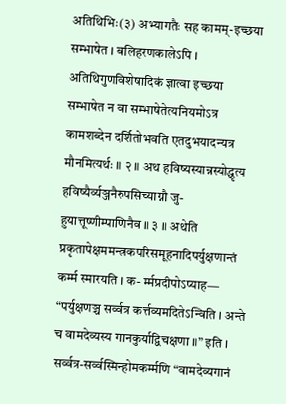अतिथिभिः(३) अभ्यागतैः सह कामम्-इच्छया सम्भाषेत । बलिहरणकालेऽपि । अतिथिगुणविशेषादिकं ज्ञात्वा इच्छया सम्भाषेत न वा सम्भाषेतेत्यनियमोऽत्र कामशब्देन दर्शितोभवति एतदुभयादन्यत्र मौनमित्यर्थः ॥ २ ॥ अथ हविष्यस्यान्नस्योद्धृत्य हविष्यैर्व्यञ्जनैरुपसिच्याग्नौ जु- हुयात्तूष्णीम्पाणिनैव ॥ ३ ॥ अथेति प्रकृतापेक्षममन्त्रकपरिसमूहनादिपर्युक्षणान्तं कर्म्म स्मारयति । क- र्म्मप्रदीपोऽप्याह— “पर्युक्षणञ्च सर्व्वत्र कर्त्तव्यमदितेऽन्विति । अन्ते च वामदेव्यस्य गानकुर्याद्विचक्षणा ॥” इति । सर्व्वत्र-सर्व्वस्मिन्होमकर्म्मणि “वामदेव्यगानं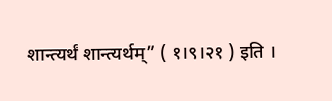शान्त्यर्थं शान्त्यर्थम्” ( १।९।२१ ) इति ।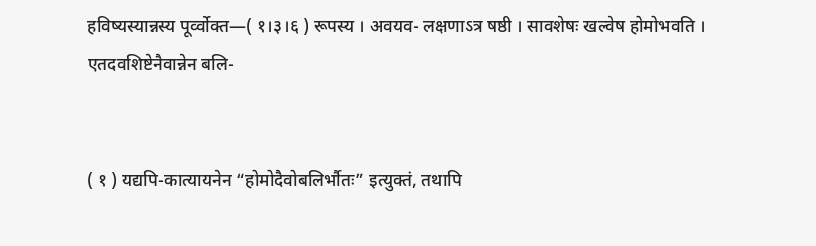हविष्यस्यान्नस्य पूर्व्वोक्त—( १।३।६ ) रूपस्य । अवयव- लक्षणाऽत्र षष्ठी । सावशेषः खल्वेष होमोभवति । एतदवशिष्टेनैवान्नेन बलि-


( १ ) यद्यपि-कात्यायनेन “होमोदैवोबलिर्भौतः” इत्युक्तं, तथापि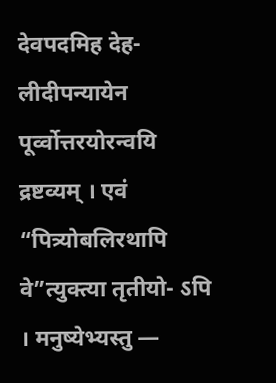देवपदमिह देह- लीदीपन्यायेन पूर्व्वोत्तरयोरन्वयि द्रष्टव्यम् । एवं “पित्र्योबलिरथापि वे”त्युक्त्या तृतीयो- ऽपि । मनुष्येभ्यस्तु —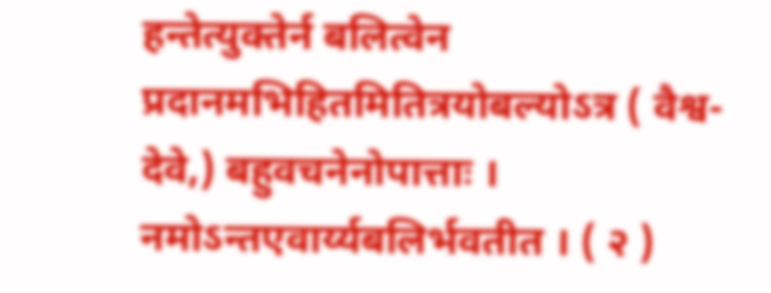हन्तेत्युक्तेर्न बलित्वेन प्रदानमभिहितमितित्रयोबल्योऽत्र ( वैश्व- देवे,) बहुवचनेनोपात्ताः । नमोऽन्तएवार्य्यबलिर्भवतीत । ( २ )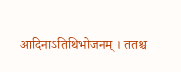आदिनाऽतिथिभोजनम् । ततश्च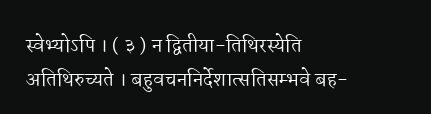स्वेभ्योऽपि । ( ३ ) न द्वितीया-तिथिरस्येति अतिथिरुच्यते । बहुवचननिर्देशात्सतिसम्भवे बह-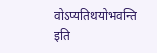वोऽप्यतिथयोभवन्ति इति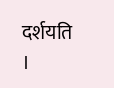दर्शयति ।